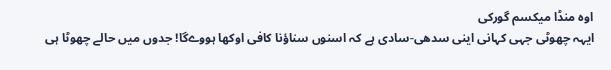اوہ منڈا میکسم گورکی
ایہہ چھوٹی جہی کہانی اینی سدھی-سادی ہے کہ اسنوں سناؤنا کافی اوکھا ہووےگا! جدوں میں حالے چھوٹا ہی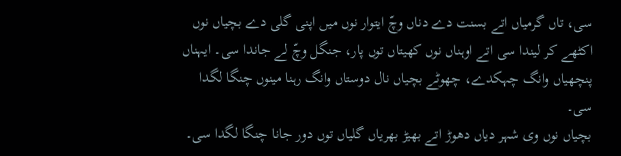سی، تاں گرمیاں اتے بسنت دے دناں وچّ ایتوار نوں میں اپنی گلی دے بچیاں نوں اکٹھے کر لیندا سی اتے اوہناں نوں کھیتاں توں پار، جنگل وچّ لے جاندا سی۔ ایہناں پنچھیاں وانگ چہکدے، چھوٹے بچیاں نال دوستاں وانگ رہنا مینوں چنگا لگدا سی۔
بچیاں نوں وی شہر دیاں دھوڑ اتے بھیڑ بھریاں گلیاں توں دور جانا چنگا لگدا سی۔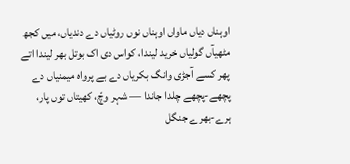اوہناں دیاں ماواں اوہناں نوں روٹیاں دے دندیاں، میں کجھ مٹھیآں گولیاں خرید لیندا، کواس دی اک بوتل بھر لیندا اتے پھر کسے آجڑی وانگ بکریاں دے بے پرواہ میمنیاں دے پچھے-پچھے چلدا جاندا — شہر وچّ، کھیتاں توں پار، ہرے-بھرے جنگل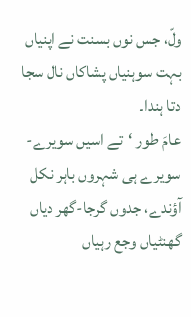ولّ، جس نوں بسنت نے اپنیاں بہت سوہنیاں پشاکاں نال سجا دتا ہندا۔
عامَ طور ‘تے اسیں سویرے-سویرے ہی شہروں باہر نکل آؤندے، جدوں گرجا-گھر دیاں گھنٹیاں وجع رہیاں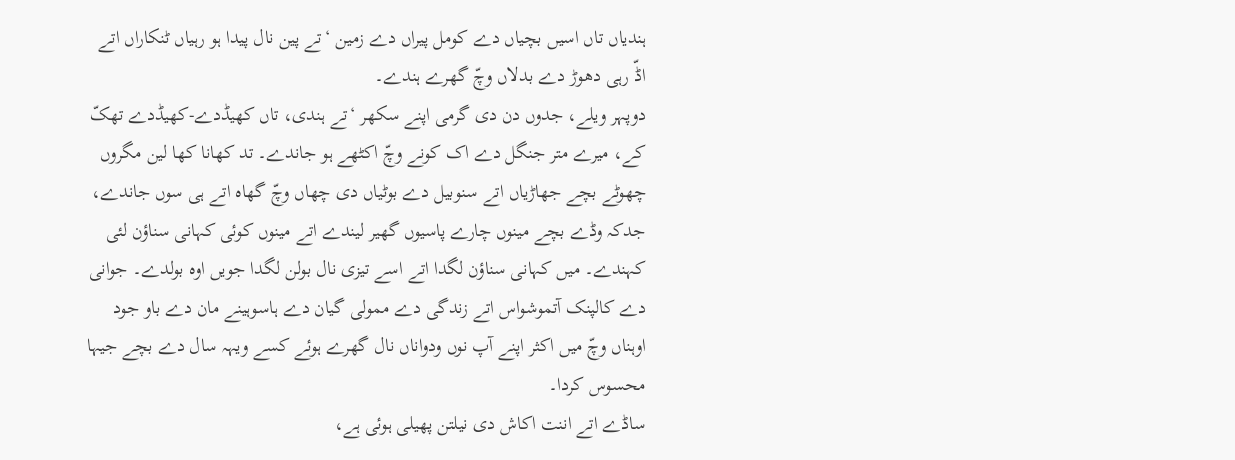ہندیاں تاں اسیں بچیاں دے کومل پیراں دے زمین ‘تے پین نال پیدا ہو رہیاں ٹنکاراں اتے اڈّ رہی دھوڑ دے بدلاں وچّ گھرے ہندے۔
دوپہر ویلے، جدوں دن دی گرمی اپنے سکھر ‘تے ہندی، تاں کھیڈدے-کھیڈدے تھکّ کے، میرے متر جنگل دے اک کونے وچّ اکٹھے ہو جاندے۔ تد کھانا کھا لین مگروں چھوٹے بچے جھاڑیاں اتے سنوبیل دے بوٹیاں دی چھاں وچّ گھاہ اتے ہی سوں جاندے، جدکہ وڈے بچے مینوں چارے پاسیوں گھیر لیندے اتے مینوں کوئی کہانی سناؤن لئی کہندے۔ میں کہانی سناؤن لگدا اتے اسے تیزی نال بولن لگدا جویں اوہ بولدے۔ جوانی دے کالپنک آتموشواس اتے زندگی دے ممولی گیان دے ہاسوہینے مان دے باو جود اوہناں وچّ میں اکثر اپنے آپ نوں ودواناں نال گھرے ہوئے کسے ویہہ سال دے بچے جیہا محسوس کردا۔
ساڈے اتے اننت اکاش دی نیلتن پھیلی ہوئی ہے،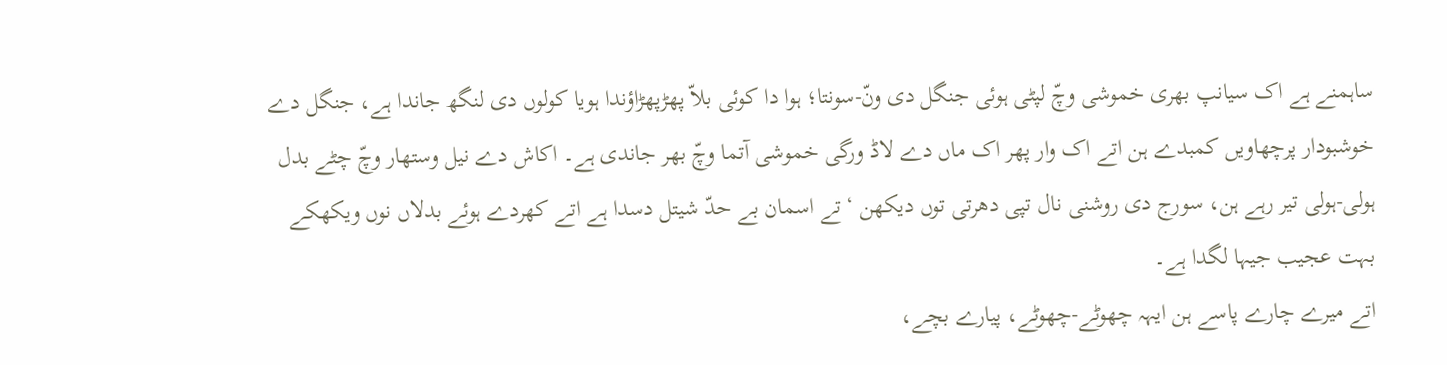ساہمنے ہے اک سیانپ بھری خموشی وچّ لپٹی ہوئی جنگل دی ونّ-سونتا؛ ہوا دا کوئی بلاّ پھڑپھڑاؤندا ہویا کولوں دی لنگھ جاندا ہے، جنگل دے خوشبودار پرچھاویں کمبدے ہن اتے اک وار پھر اک ماں دے لاڈ ورگی خموشی آتما وچّ بھر جاندی ہے۔ اکاش دے نیل وستھار وچّ چٹے بدل ہولی-ہولی تیر رہے ہن، سورج دی روشنی نال تپی دھرتی توں دیکھن ‘تے اسمان بے حدّ شیتل دسدا ہے اتے کھردے ہوئے بدلاں نوں ویکھکے بہت عجیب جیہا لگدا ہے۔
اتے میرے چارے پاسے ہن ایہہ چھوٹے-چھوٹے، پیارے بچے،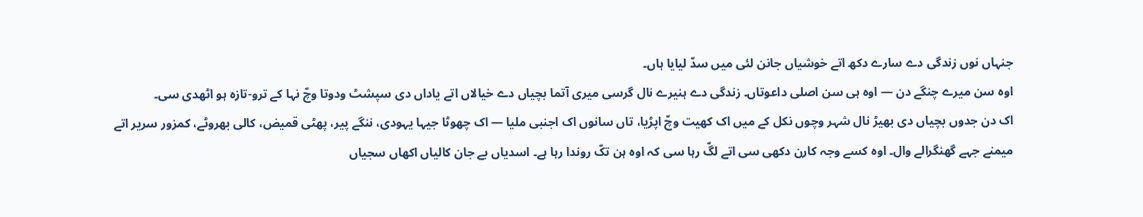جنہاں نوں زندگی دے سارے دکھ اتے خوشیاں جانن لئی میں سدّ لیایا ہاں۔
اوہ سن میرے چنگے دن — اوہ ہی سن اصلی داعوتاں۔ زندگی دے ہنیرے نال گرسی میری آتما بچیاں دے خیالاں اتے یاداں دی سپشٹ ودوتا وچّ نہا کے ترو-تازہ ہو اٹھدی سی۔
اک دن جدوں بچیاں دی بھیڑ نال شہر وچوں نکل کے میں اک کھیت وچّ اپڑیا، تاں سانوں اک اجنبی ملیا — اک چھوٹا جیہا یہودی، ننگے پیر، پھٹی قمیض، کالی بھروٹے، کمزور سریر اتے میمنے جہے گھنگرالے وال۔ اوہ کسے وجہ کارن دکھی سی اتے لگّ رہا سی کہ اوہ ہن تکّ روندا رہا ہے۔ اسدیاں بے جان کالیاں اکھاں سجیاں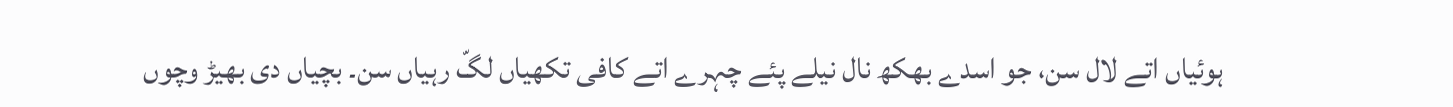ہوئیاں اتے لال سن، جو اسدے بھکھ نال نیلے پئے چہرے اتے کافی تکھیاں لگّ رہیاں سن۔ بچیاں دی بھیڑ وچوں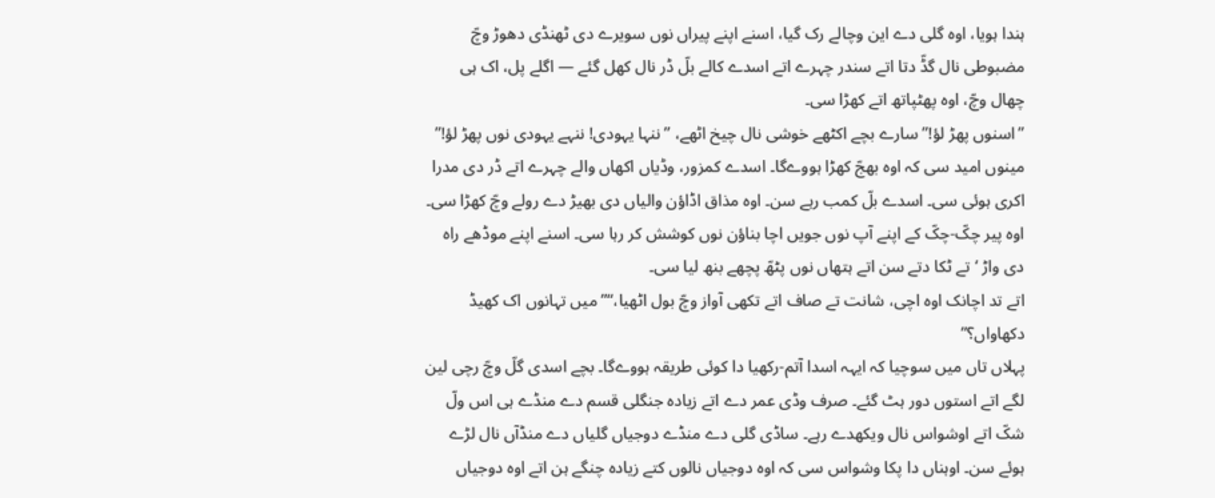ہندا ہویا، اوہ گلی دے این وچالے رک گیا، اسنے اپنے پیراں نوں سویرے دی ٹھنڈی دھوڑ وچّ مضبوطی نال گڈّ دتا اتے سندر چہرے اتے اسدے کالے بلّ ڈر نال کھل گئے — اگلے پل، اک ہی چھال وچّ، اوہ پھٹپاتھ اتے کھڑا سی۔
”اسنوں پھڑ لؤ!” سارے بچے اکٹھے خوشی نال چیخ اٹھے، ”ننہا یہودی! ننہے یہودی نوں پھڑ لؤ!”
مینوں امید سی کہ اوہ بھجّ کھڑا ہووےگا۔ اسدے کمزور، وڈیاں اکھاں والے چہرے اتے ڈر دی مدرا اکری ہوئی سی۔ اسدے بلّ کمب رہے سن۔ اوہ مذاق اڈاؤن والیاں دی بھیڑ دے رولے وچّ کھڑا سی۔ اوہ پیر چکّ-چکّ کے اپنے آپ نوں جویں اچا بناؤن نوں کوشش کر رہا سی۔ اسنے اپنے موڈھے راہ دی واڑ ‘تے ٹکا دتے سن اتے ہتھاں نوں پٹھّ پچھے بنھ لیا سی۔
اتے تد اچانک اوہ اچی، شانت تے صاف اتے تکھی آواز وچّ بول اٹھیا،“”میں تہانوں اک کھیڈ دکھاواں؟”
پہلاں تاں میں سوچیا کہ ایہہ اسدا آتم-رکھیا دا کوئی طریقہ ہووےگا۔ بچے اسدی گلّ وچّ رچی لین لگے اتے استوں دور ہٹ گئے۔ صرف وڈی عمر دے اتے زیادہ جنگلی قسم دے منڈے ہی اس ولّ شکّ اتے اوشواس نال ویکھدے رہے۔ ساڈی گلی دے منڈے دوجیاں گلیاں دے منڈآں نال لڑے ہوئے سن۔ اوہناں دا پکا وشواس سی کہ اوہ دوجیاں نالوں کتے زیادہ چنگے ہن اتے اوہ دوجیاں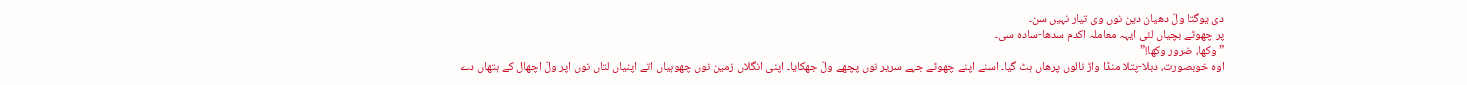دی یوگتا ولّ دھیان دین نوں وی تیار نہیں سن۔
پر چھوٹے بچیاں لئی ایہہ معاملہ اکدم سدھا-سادہ سی۔
”وکھا، ضرور وکھا!”
اوہ خوبصورت، دبلا-پتلا منڈا واڑ نالوں پرھاں ہٹ گیا۔ اسنے اپنے چھوٹے جہے سریر نوں پچھے ولّ جھکایا۔ اپنی انگلاں زمین نوں چھوہیاں اتے اپنیاں لتاں نوں اپر ولّ اچھال کے ہتھاں دے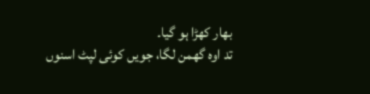بھار کھڑا ہو گیا۔
تد اوہ گھمن لگا، جویں کوئی لپٹ اسنوں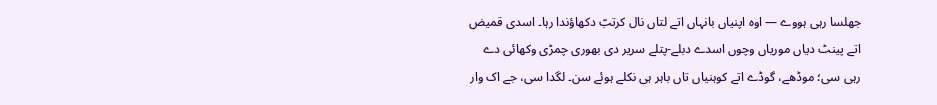جھلسا رہی ہووے — اوہ اپنیاں بانہاں اتے لتاں نال کرتبّ دکھاؤندا رہا۔ اسدی قمیض اتے پینٹ دیاں موریاں وچوں اسدے دبلے-پتلے سریر دی بھوری چمڑی وکھائی دے رہی سی؛ موڈھے، گوڈے اتے کوہنیاں تاں باہر ہی نکلے ہوئے سن۔ لگدا سی، جے اک وار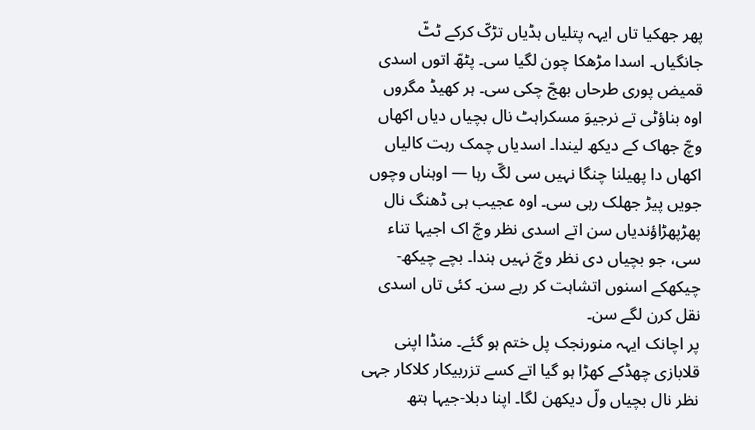پھر جھکیا تاں ایہہ پتلیاں ہڈیاں تڑکّ کرکے ٹٹّ جانگیاں۔ اسدا مڑھکا چون لگیا سی۔ پٹھّ اتوں اسدی قمیض پوری طرحاں بھجّ چکی سی۔ ہر کھیڈ مگروں اوہ بناؤٹی تے نرجیوَ مسکراہٹ نال بچیاں دیاں اکھاں وچّ جھاک کے دیکھ لیندا۔ اسدیاں چمک رہت کالیاں اکھاں دا پھیلنا چنگا نہیں سی لگّ رہا — اوہناں وچوں جویں پیڑ جھلک رہی سی۔ اوہ عجیب ہی ڈھنگ نال پھڑپھڑاؤندیاں سن اتے اسدی نظر وچّ اک اجیہا تناء سی، جو بچیاں دی نظر وچّ نہیں ہندا۔ بچے چیکھ-چیکھکے اسنوں اتشاہت کر رہے سن۔ کئی تاں اسدی نقل کرن لگے سن۔
پر اچانک ایہہ منورنجک پل ختم ہو گئے۔ منڈا اپنی قلابازی چھڈکے کھڑا ہو گیا اتے کسے تزربیکار کلاکار جہی نظر نال بچیاں ولّ دیکھن لگا۔ اپنا دبلا-جیہا ہتھ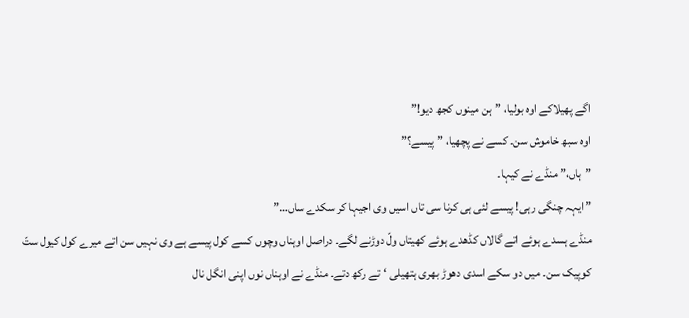اگے پھیلاکے اوہ بولیا، ”ہن مینوں کجھ دیو!”
اوہ سبھ خاموش سن۔ کسے نے پچھیا، ”پیسے؟”
”ہاں،” منڈے نے کیہا۔
”ایہہ چنگی رہی! پیسے لئی ہی کرنا سی تاں اسیں وی اجیہا کر سکدے ساں…”
منڈے ہسدے ہوئے اتے گالاں کڈھدے ہوئے کھیتاں ولّ دوڑنے لگے۔ دراصل اوہناں وچوں کسے کول پیسے ہے وی نہیں سن اتے میرے کول کیول ستّ کوپیک سن۔ میں دو سکے اسدی دھوڑ بھری ہتھیلی ‘تے رکھ دتے۔ منڈے نے اوہناں نوں اپنی انگل نال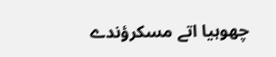چھوہیا اتے مسکرؤندے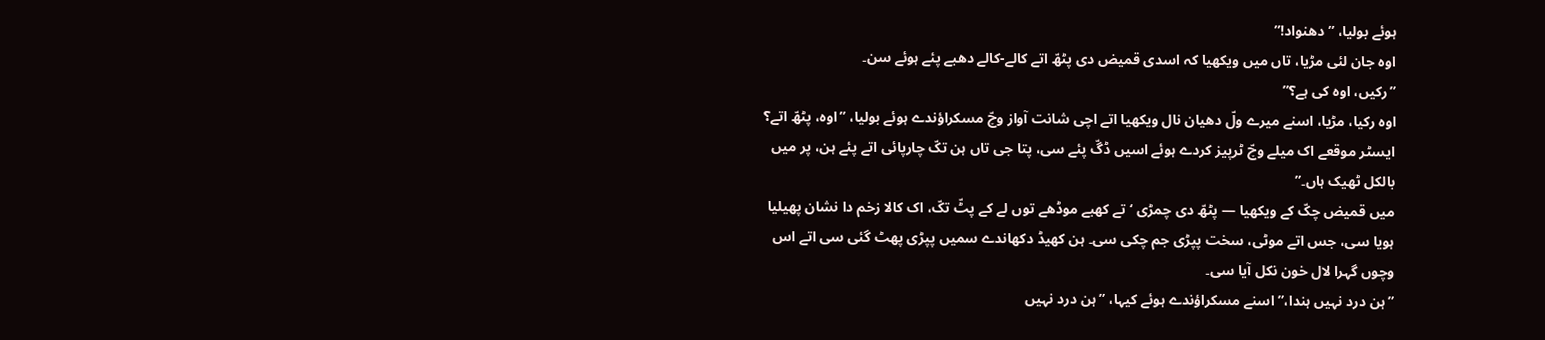ہوئے بولیا، ”دھنواد!”
اوہ جان لئی مڑیا، تاں میں ویکھیا کہ اسدی قمیض دی پٹھّ اتے کالے-کالے دھبے پئے ہوئے سن۔
”رکیں، اوہ کی ہے؟”
اوہ رکیا، مڑیا، اسنے میرے ولّ دھیان نال ویکھیا اتے اچی شانت آواز وچّ مسکراؤندے ہوئے بولیا، ”اوہ، پٹھّ اتے؟ ایسٹر موقعے اک میلے وچّ ٹرپیز کردے ہوئے اسیں ڈگّ پئے سی، پتا جی تاں ہن تکّ چارپائی اتے پئے ہن، پر میں بالکل ٹھیک ہاں۔”
میں قمیض چکّ کے ویکھیا — پٹھّ دی چمڑی ‘تے کھبے موڈھے توں لے کے پٹّ تکّ، اک کالا زخم دا نشان پھیلیا ہویا سی، جس اتے موٹی، سخت پپڑی جم چکی سی۔ ہن کھیڈ دکھاندے سمیں پپڑی پھٹ گئی سی اتے اس وچوں گہرا لال خون نکل آیا سی۔
”ہن درد نہیں ہندا،” اسنے مسکراؤندے ہوئے کیہا، ”ہن درد نہیں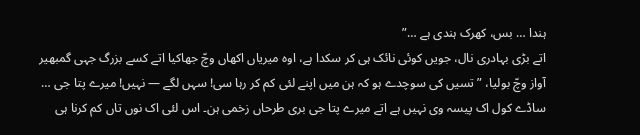ہندا … بس، کھرک ہندی ہے …”
اتے بڑی بہادری نال، جویں کوئی نائک ہی کر سکدا ہے، اوہ میریاں اکھاں وچّ جھاکیا اتے کسے بزرگ جہی گمبھیر آواز وچّ بولیا، ”تسیں کی سوچدے ہو کہ ہن میں اپنے لئی کم کر رہا سی! سہں لگے — نہیں! میرے پتا جی … ساڈے کول اک پیسہ وی نہیں ہے اتے میرے پتا جی بری طرحاں زخمی ہن۔ اس لئی اک نوں تاں کم کرنا ہی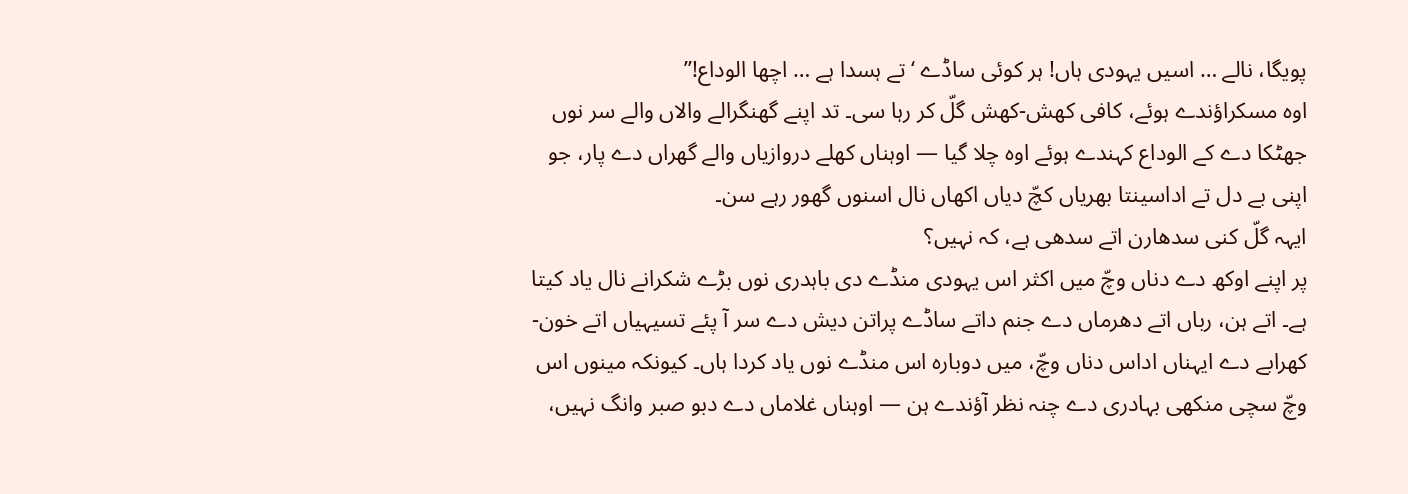پویگا، نالے … اسیں یہودی ہاں! ہر کوئی ساڈے ‘تے ہسدا ہے … اچھا الوداع!”
اوہ مسکراؤندے ہوئے، کافی کھش-کھش گلّ کر رہا سی۔ تد اپنے گھنگرالے والاں والے سر نوں جھٹکا دے کے الوداع کہندے ہوئے اوہ چلا گیا — اوہناں کھلے دروازیاں والے گھراں دے پار، جو اپنی بے دل تے اداسینتا بھریاں کچّ دیاں اکھاں نال اسنوں گھور رہے سن۔
ایہہ گلّ کنی سدھارن اتے سدھی ہے، کہ نہیں؟
پر اپنے اوکھ دے دناں وچّ میں اکثر اس یہودی منڈے دی باہدری نوں بڑے شکرانے نال یاد کیتا ہے۔ اتے ہن، رباں اتے دھرماں دے جنم داتے ساڈے پراتن دیش دے سر آ پئے تسیہیاں اتے خون-کھرابے دے ایہناں اداس دناں وچّ، میں دوبارہ اس منڈے نوں یاد کردا ہاں۔ کیونکہ مینوں اس وچّ سچی منکھی بہادری دے چنہ نظر آؤندے ہن — اوہناں غلاماں دے دبو صبر وانگ نہیں،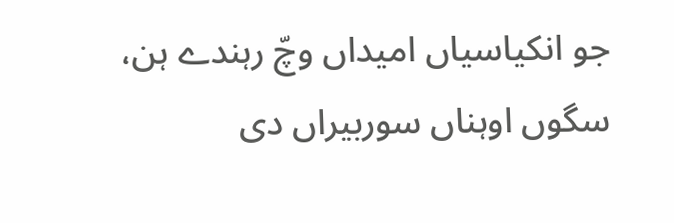جو انکیاسیاں امیداں وچّ رہندے ہن، سگوں اوہناں سوربیراں دی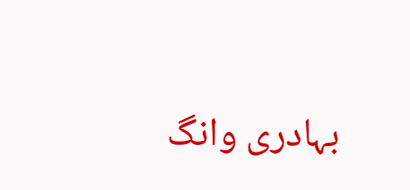بہادری وانگ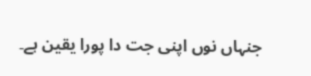جنہاں نوں اپنی جت دا پورا یقین ہے۔